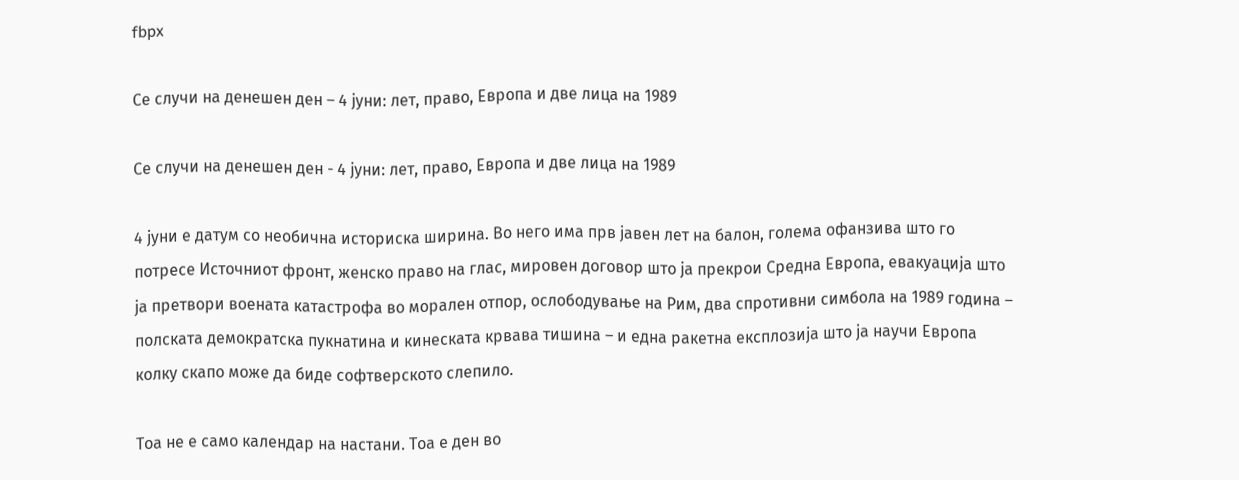fbpx

Се случи на денешен ден – 4 јуни: лет, право, Европа и две лица на 1989

Се случи на денешен ден - 4 јуни: лет, право, Европа и две лица на 1989

4 јуни е датум со необична историска ширина. Во него има прв јавен лет на балон, голема офанзива што го потресе Источниот фронт, женско право на глас, мировен договор што ја прекрои Средна Европа, евакуација што ја претвори воената катастрофа во морален отпор, ослободување на Рим, два спротивни симбола на 1989 година – полската демократска пукнатина и кинеската крвава тишина – и една ракетна експлозија што ја научи Европа колку скапо може да биде софтверското слепило.

Тоа не е само календар на настани. Тоа е ден во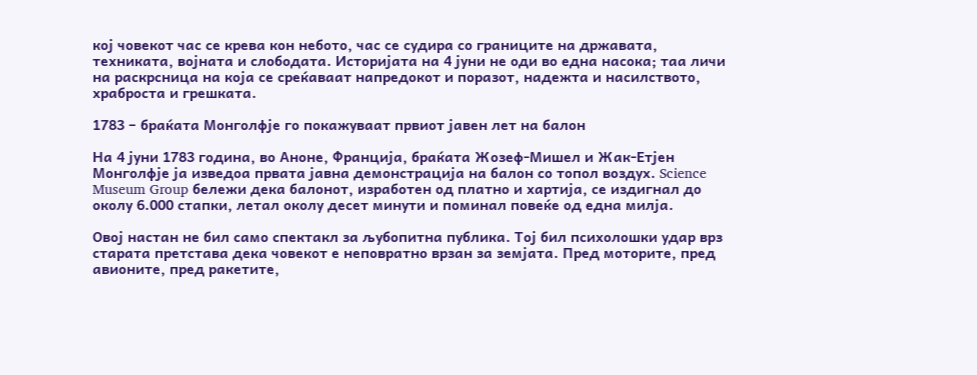кој човекот час се крева кон небото, час се судира со границите на државата, техниката, војната и слободата. Историјата на 4 јуни не оди во една насока; таа личи на раскрсница на која се среќаваат напредокот и поразот, надежта и насилството, храброста и грешката.

1783 – браќата Монголфје го покажуваат првиот јавен лет на балон

На 4 јуни 1783 година, во Аноне, Франција, браќата Жозеф-Мишел и Жак-Етјен Монголфје ја изведоа првата јавна демонстрација на балон со топол воздух. Science Museum Group бележи дека балонот, изработен од платно и хартија, се издигнал до околу 6.000 стапки, летал околу десет минути и поминал повеќе од една милја.

Овој настан не бил само спектакл за љубопитна публика. Тој бил психолошки удар врз старата претстава дека човекот е неповратно врзан за земјата. Пред моторите, пред авионите, пред ракетите,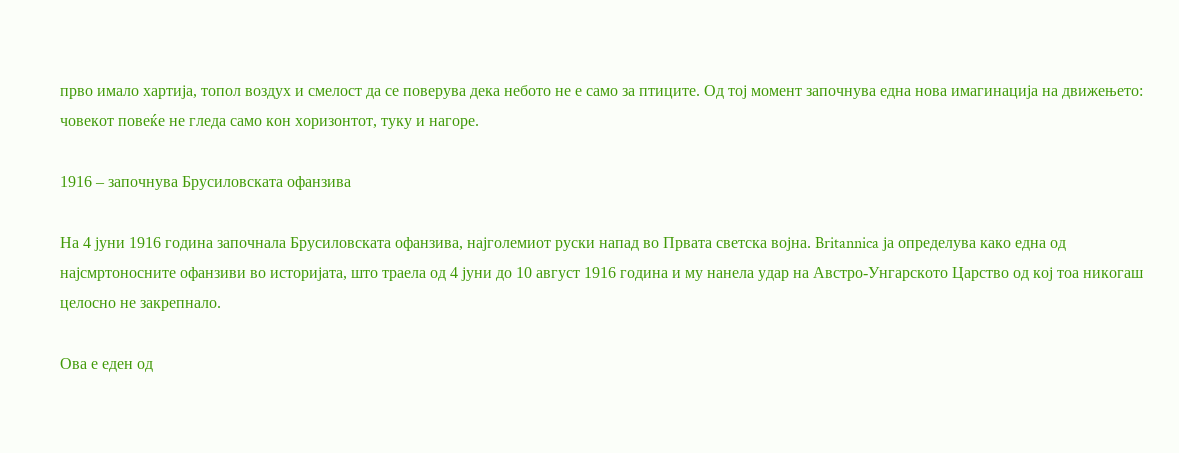прво имало хартија, топол воздух и смелост да се поверува дека небото не е само за птиците. Од тој момент започнува една нова имагинација на движењето: човекот повеќе не гледа само кон хоризонтот, туку и нагоре.

1916 – започнува Брусиловската офанзива

На 4 јуни 1916 година започнала Брусиловската офанзива, најголемиот руски напад во Првата светска војна. Britannica ја определува како една од најсмртоносните офанзиви во историјата, што траела од 4 јуни до 10 август 1916 година и му нанела удар на Австро-Унгарското Царство од кој тоа никогаш целосно не закрепнало.

Ова е еден од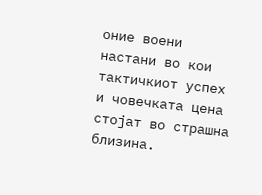оние воени настани во кои тактичкиот успех и човечката цена стојат во страшна близина.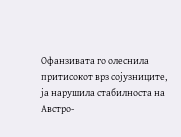Офанзивата го олеснила притисокот врз сојузниците, ја нарушила стабилноста на Австро-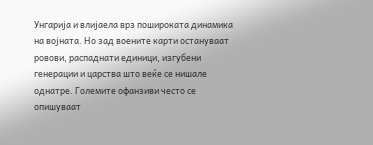Унгарија и влијаела врз пошироката динамика на војната. Но зад воените карти остануваат ровови, распаднати единици, изгубени генерации и царства што веќе се нишале однатре. Големите офанзиви често се опишуваат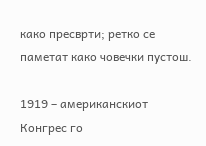како пресврти; ретко се паметат како човечки пустош.

1919 – американскиот Конгрес го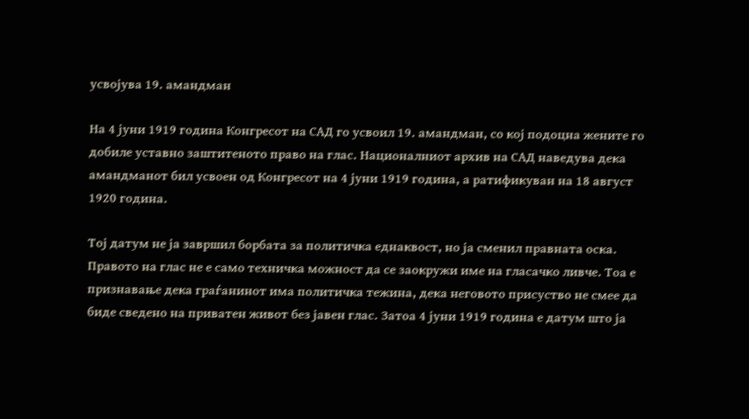усвојува 19. амандман

На 4 јуни 1919 година Конгресот на САД го усвоил 19. амандман, со кој подоцна жените го добиле уставно заштитеното право на глас. Националниот архив на САД наведува дека амандманот бил усвоен од Конгресот на 4 јуни 1919 година, а ратификуван на 18 август 1920 година.

Тој датум не ја завршил борбата за политичка еднаквост, но ја сменил правната оска. Правото на глас не е само техничка можност да се заокружи име на гласачко ливче. Тоа е признавање дека граѓанинот има политичка тежина, дека неговото присуство не смее да биде сведено на приватен живот без јавен глас. Затоа 4 јуни 1919 година е датум што ја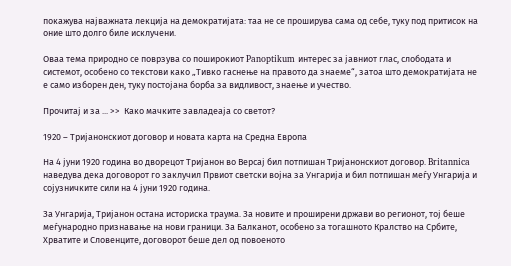покажува најважната лекција на демократијата: таа не се проширува сама од себе, туку под притисок на оние што долго биле исклучени.

Оваа тема природно се поврзува со поширокиот Panoptikum интерес за јавниот глас, слободата и системот, особено со текстови како „Тивко гаснење на правото да знаеме“, затоа што демократијата не е само изборен ден, туку постојана борба за видливост, знаење и учество.

Прочитај и за ... >>  Како мачките завладеаја со светот?

1920 – Тријанонскиот договор и новата карта на Средна Европа

На 4 јуни 1920 година во дворецот Тријанон во Версај бил потпишан Тријанонскиот договор. Britannica наведува дека договорот го заклучил Првиот светски војна за Унгарија и бил потпишан меѓу Унгарија и сојузничките сили на 4 јуни 1920 година.

За Унгарија, Тријанон остана историска траума. За новите и проширени држави во регионот, тој беше меѓународно признавање на нови граници. За Балканот, особено за тогашното Кралство на Србите, Хрватите и Словенците, договорот беше дел од повоеното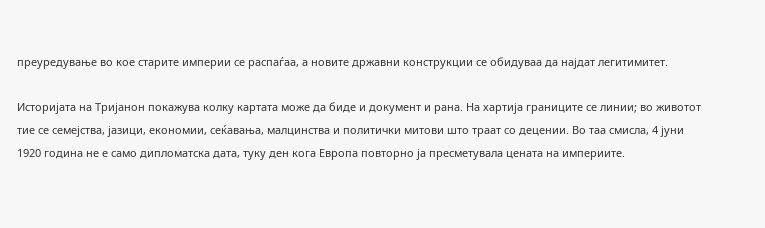преуредување во кое старите империи се распаѓаа, а новите државни конструкции се обидуваа да најдат легитимитет.

Историјата на Тријанон покажува колку картата може да биде и документ и рана. На хартија границите се линии; во животот тие се семејства, јазици, економии, сеќавања, малцинства и политички митови што траат со децении. Во таа смисла, 4 јуни 1920 година не е само дипломатска дата, туку ден кога Европа повторно ја пресметувала цената на империите.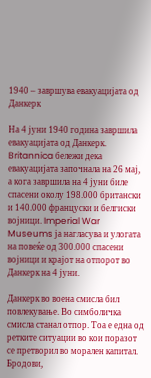1940 – завршува евакуацијата од Данкерк

На 4 јуни 1940 година завршила евакуацијата од Данкерк. Britannica бележи дека евакуацијата започнала на 26 мај, а кога завршила на 4 јуни биле спасени околу 198.000 британски и 140.000 француски и белгиски војници. Imperial War Museums ја нагласува и улогата на повеќе од 300.000 спасени војници и крајот на отпорот во Данкерк на 4 јуни.

Данкерк во воена смисла бил повлекување. Во симболичка смисла станал отпор. Тоа е една од ретките ситуации во кои поразот се претворил во морален капитал. Бродови,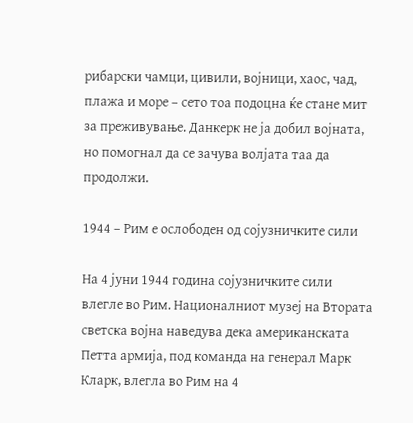рибарски чамци, цивили, војници, хаос, чад, плажа и море – сето тоа подоцна ќе стане мит за преживување. Данкерк не ја добил војната, но помогнал да се зачува волјата таа да продолжи.

1944 – Рим е ослободен од сојузничките сили

На 4 јуни 1944 година сојузничките сили влегле во Рим. Националниот музеј на Втората светска војна наведува дека американската Петта армија, под команда на генерал Марк Кларк, влегла во Рим на 4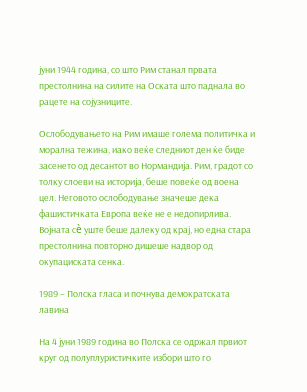јуни 1944 година, со што Рим станал првата престолнина на силите на Оската што паднала во рацете на сојузниците.

Ослободувањето на Рим имаше голема политичка и морална тежина, иако веќе следниот ден ќе биде засенето од десантот во Нормандија. Рим, градот со толку слоеви на историја, беше повеќе од воена цел. Неговото ослободување значеше дека фашистичката Европа веќе не е недопирлива. Војната сè уште беше далеку од крај, но една стара престолнина повторно дишеше надвор од окупациската сенка.

1989 – Полска гласа и почнува демократската лавина

На 4 јуни 1989 година во Полска се одржал првиот круг од полуплуристичките избори што го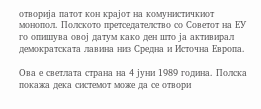отворија патот кон крајот на комунистичкиот монопол. Полското претседателство со Советот на ЕУ го опишува овој датум како ден што ја активирал демократската лавина низ Средна и Источна Европа.

Ова е светлата страна на 4 јуни 1989 година. Полска покажа дека системот може да се отвори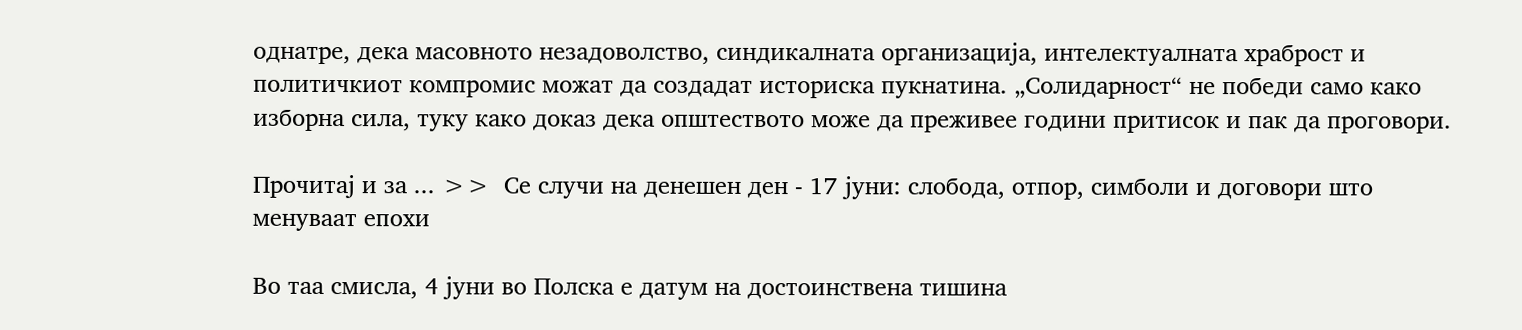однатре, дека масовното незадоволство, синдикалната организација, интелектуалната храброст и политичкиот компромис можат да создадат историска пукнатина. „Солидарност“ не победи само како изборна сила, туку како доказ дека општеството може да преживее години притисок и пак да проговори.

Прочитај и за ... >>  Се случи на денешен ден - 17 јуни: слобода, отпор, симболи и договори што менуваат епохи

Во таа смисла, 4 јуни во Полска е датум на достоинствена тишина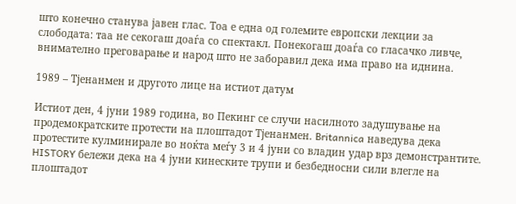што конечно станува јавен глас. Тоа е една од големите европски лекции за слободата: таа не секогаш доаѓа со спектакл. Понекогаш доаѓа со гласачко ливче, внимателно преговарање и народ што не заборавил дека има право на иднина.

1989 – Тјенанмен и другото лице на истиот датум

Истиот ден, 4 јуни 1989 година, во Пекинг се случи насилното задушување на продемократските протести на плоштадот Тјенанмен. Britannica наведува дека протестите кулминирале во ноќта меѓу 3 и 4 јуни со владин удар врз демонстрантите. HISTORY бележи дека на 4 јуни кинеските трупи и безбедносни сили влегле на плоштадот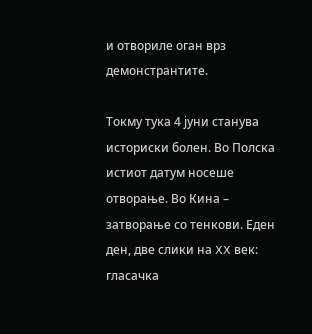и отвориле оган врз демонстрантите.

Токму тука 4 јуни станува историски болен. Во Полска истиот датум носеше отворање. Во Кина – затворање со тенкови. Еден ден, две слики на XX век: гласачка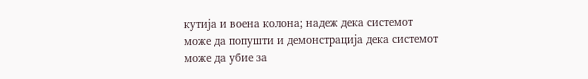кутија и воена колона; надеж дека системот може да попушти и демонстрација дека системот може да убие за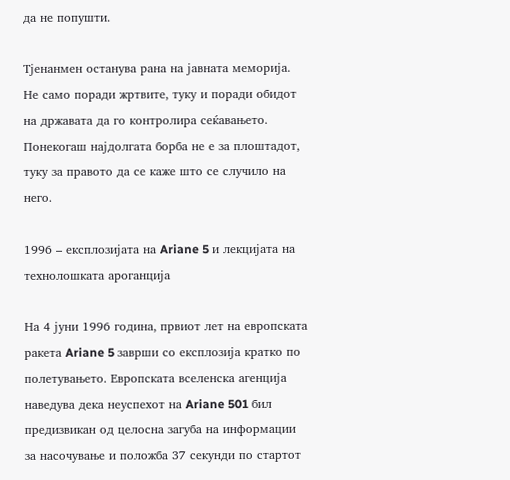да не попушти.

Тјенанмен останува рана на јавната меморија. Не само поради жртвите, туку и поради обидот на државата да го контролира сеќавањето. Понекогаш најдолгата борба не е за плоштадот, туку за правото да се каже што се случило на него.

1996 – експлозијата на Ariane 5 и лекцијата на технолошката ароганција

На 4 јуни 1996 година, првиот лет на европската ракета Ariane 5 заврши со експлозија кратко по полетувањето. Европската вселенска агенција наведува дека неуспехот на Ariane 501 бил предизвикан од целосна загуба на информации за насочување и положба 37 секунди по стартот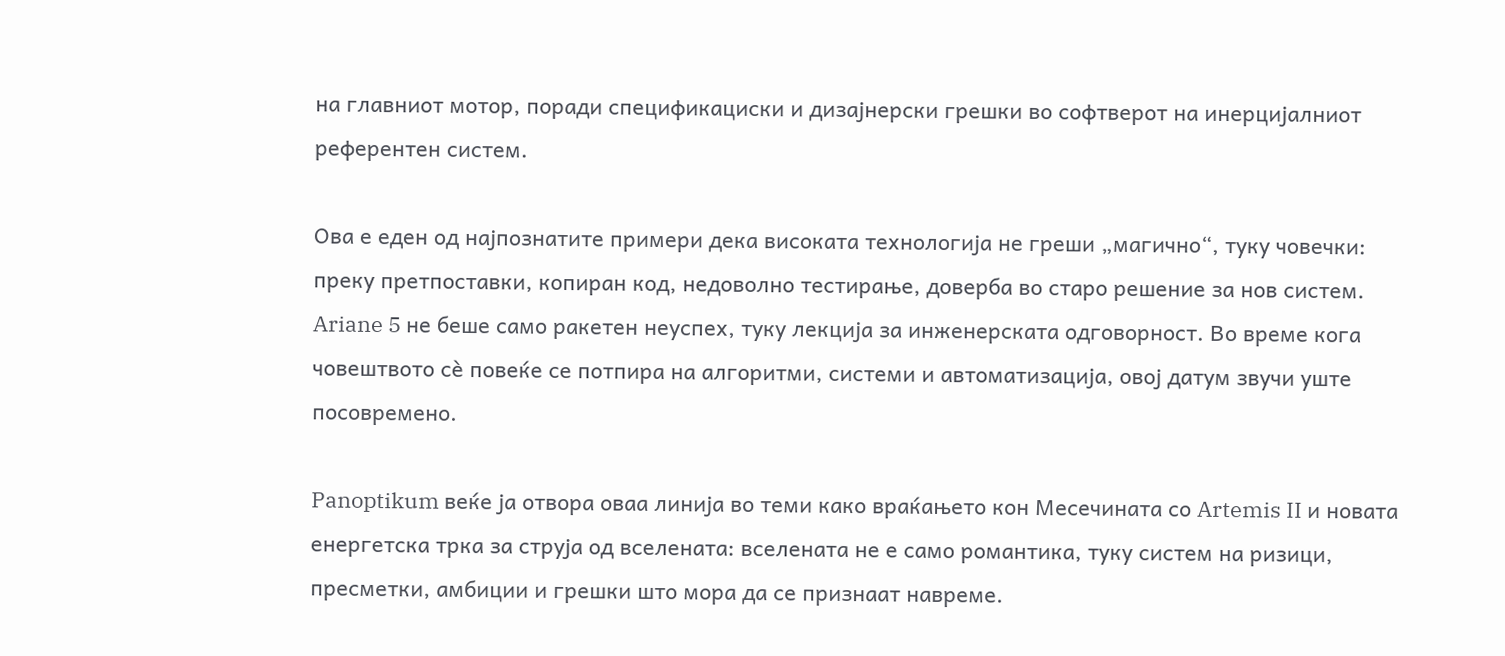на главниот мотор, поради спецификациски и дизајнерски грешки во софтверот на инерцијалниот референтен систем.

Ова е еден од најпознатите примери дека високата технологија не греши „магично“, туку човечки: преку претпоставки, копиран код, недоволно тестирање, доверба во старо решение за нов систем. Ariane 5 не беше само ракетен неуспех, туку лекција за инженерската одговорност. Во време кога човештвото сè повеќе се потпира на алгоритми, системи и автоматизација, овој датум звучи уште посовремено.

Panoptikum веќе ја отвора оваа линија во теми како враќањето кон Месечината со Artemis II и новата енергетска трка за струја од вселената: вселената не е само романтика, туку систем на ризици, пресметки, амбиции и грешки што мора да се признаат навреме.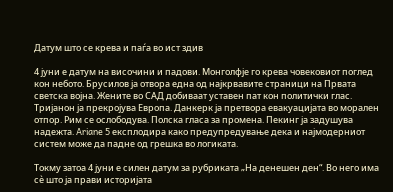Датум што се крева и паѓа во ист здив

4 јуни е датум на височини и падови. Монголфје го крева човековиот поглед кон небото. Брусилов ја отвора една од најкрвавите страници на Првата светска војна. Жените во САД добиваат уставен пат кон политички глас. Тријанон ја прекројува Европа. Данкерк ја претвора евакуацијата во морален отпор. Рим се ослободува. Полска гласа за промена. Пекинг ја задушува надежта. Ariane 5 експлодира како предупредување дека и најмодерниот систем може да падне од грешка во логиката.

Токму затоа 4 јуни е силен датум за рубриката „На денешен ден“. Во него има сè што ја прави историјата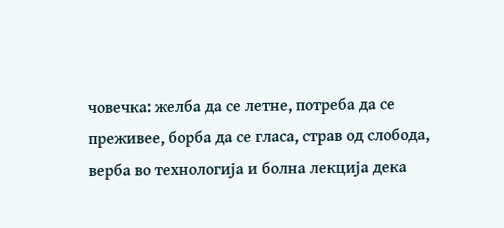човечка: желба да се летне, потреба да се преживее, борба да се гласа, страв од слобода, верба во технологија и болна лекција дека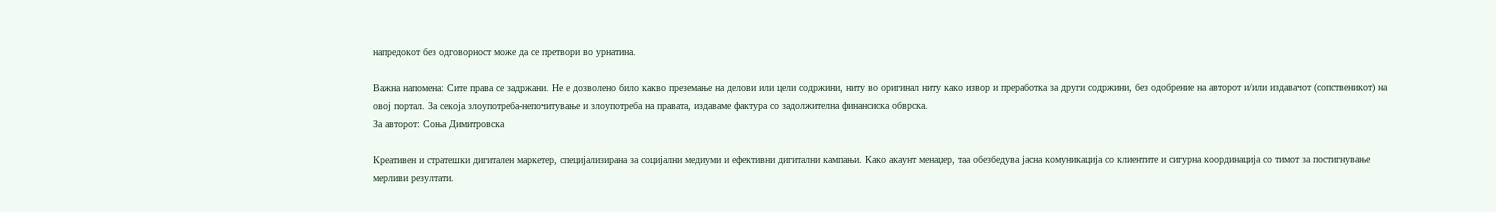напредокот без одговорност може да се претвори во урнатина.

Важна напомена: Сите права се задржани. Не е дозволено било какво преземање на делови или цели содржини, ниту во оригинал ниту како извор и преработка за други содржини, без одобрение на авторот и/или издавачот (сопственикот) на овој портал. За секоја злоупотреба-непочитување и злоупотреба на правата, издаваме фактура со задолжителна финансиска обврска.
За авторот: Соња Димитровска

Креативен и стратешки дигитален маркетер, специјализирана за социјални медиуми и ефективни дигитални кампањи. Како акаунт менаџер, таа обезбедува јасна комуникација со клиентите и сигурна координација со тимот за постигнување мерливи резултати.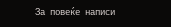За повеќе написи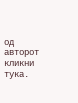од авторот кликни тука.